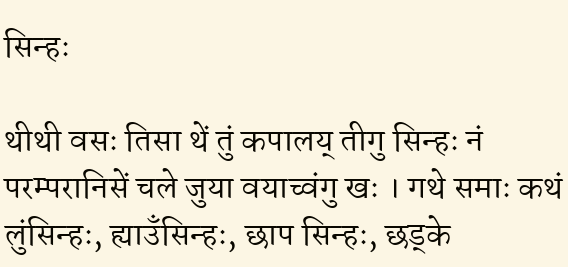सिन्हः

थीथी वसः तिसा थें तुं कपालय्‌ तीगु सिन्हः नं परम्परानिसें चले जुया वयाच्वंगु खः । गथे समाः कथं लुंसिन्हः, ह्याउँसिन्हः, छाप सिन्हः, छड्के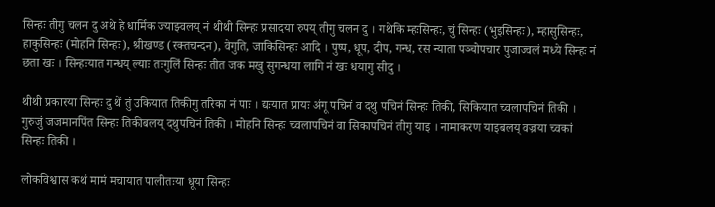सिन्हः तीगु चलन दु अथे हे धार्मिक ज्याझ्वलय्‌ नं थीथी सिन्हः प्रसादया रुपय्‌ तीगु चलन दु । गथेकि म्हःसिन्हः, चुं सिन्हः (भुइसिन्हः), म्हासुसिन्हः, हाकुसिन्हः (मोहनि सिन्हः), श्रीखण्ड (रक्तचन्दन), वेगुति, जाकिसिन्हः आदि । पुष्प, धूप, दीप, गन्ध, रस न्याता पञ्चोपचार पुजाज्वलं मध्ये सिन्हः नं छता खः । सिन्हःयात गन्धय्‌ ल्याः तःगुलिं सिन्हः तीत जक मखु सुगन्धया लागि नं खः धयागु सीदु ।

थीथी प्रकारया सिन्हः दु थें तुं उकियात तिकीगु तरिका नं पाः । द्यःयात प्रायः अंगू पचिनं व दथु पचिनं सिन्हः तिकी, सिकियात च्वलापचिनं तिकी । गुरुजुं जजमानपिंत सिन्हः तिकीबलय्‌ दथुपचिनं तिकी । मोहनि सिन्हः च्वलापचिनं वा सिकापचिनं तीगु याइ । नामाकरण याइबलय्‌ वज्रया च्वकां सिन्हः तिकी ।

लोकविश्वास कथं मामं मचायात पालीतःया धूया सिन्हः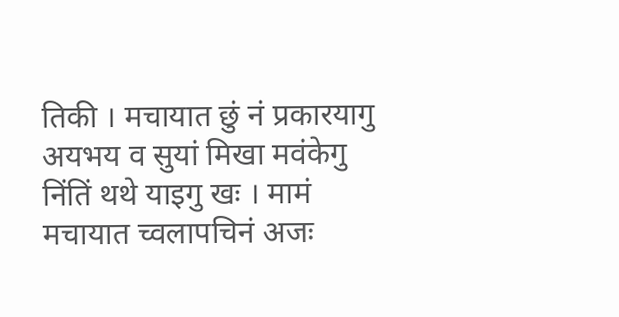तिकी । मचायात छुं नं प्रकारयागु अयभय व सुयां मिखा मवंकेगु निंतिं थथे याइगु खः । मामं मचायात च्वलापचिनं अजः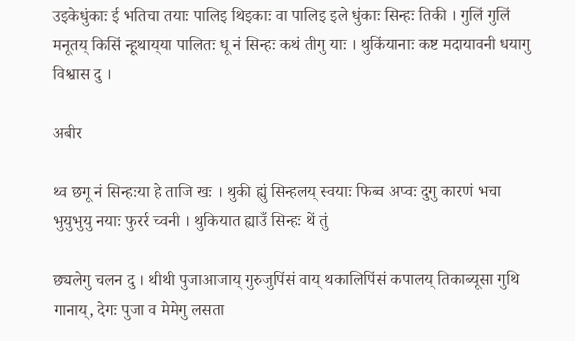उइकेधुंकाः ई भतिचा तयाः पालिइ थिइकाः वा पालिइ इले धुंकाः सिन्हः तिकी । गुलिं गुलिं मनूतय्‌ किसिं न्हूथाय्‌या पालितः धू नं सिन्हः कथं तीगु याः । थुकिंयानाः कष्ट मदायावनी धयागु विश्वास दु ।

अबीर

थ्व छगू नं सिन्हःया हे ताजि खः । थुकी ह्युं सिन्हलय्‌ स्वयाः फिब्व अप्वः दुगु कारणं भचा भुयुभुयु नयाः फुरर्र च्वनी । थुकियात ह्याउँ सिन्हः थें तुं

छ्यलेगु चलन दु । थीथी पुजाआजाय्‌ गुरुजुपिंसं वाय्‌ थकालिपिंसं कपालय्‌ तिकाब्यूसा गुथि गानाय्‌, देगः पुजा व मेमेगु लसता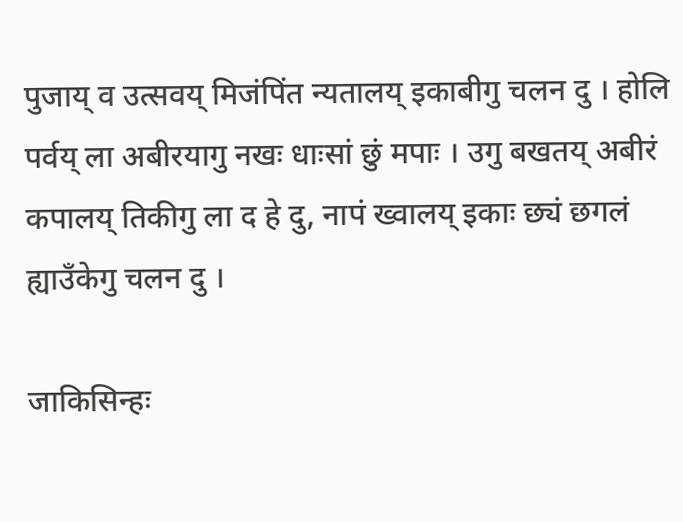पुजाय्‌ व उत्सवय्‌ मिजंपिंत न्यतालय्‌ इकाबीगु चलन दु । होलि पर्वय्‌ ला अबीरयागु नखः धाःसां छुं मपाः । उगु बखतय्‌ अबीरं कपालय्‌ तिकीगु ला द हे दु, नापं ख्वालय्‌ इकाः छ्यं छगलं ह्याउँकेगु चलन दु ।

जाकिसिन्हः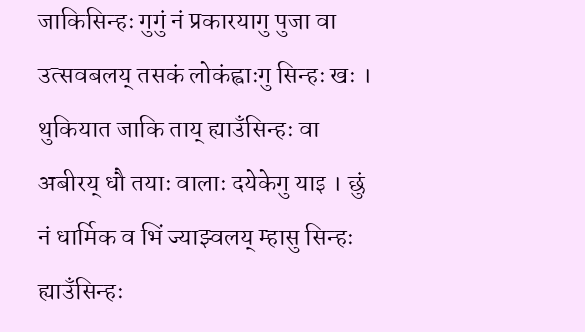जाकिसिन्हः गुगुं नं प्रकारयागु पुजा वा उत्सवबलय्‌ तसकं लोकंह्वाःगु सिन्हः खः । थुकियात जाकि ताय्‌ ह्याउँसिन्हः वा अबीरय्‌ धौ तयाः वालाः दयेकेगु याइ । छुं नं धार्मिक व भिं ज्याझ्वलय्‌ म्हासु सिन्हः ह्याउँसिन्हः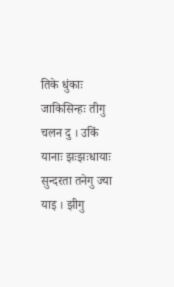तिके धुंकाः जाकिसिन्हः तीगु चलन दु । उकिं यानाः झःझःधायाः सुन्दरता तनेगु ज्या याइ । झीगु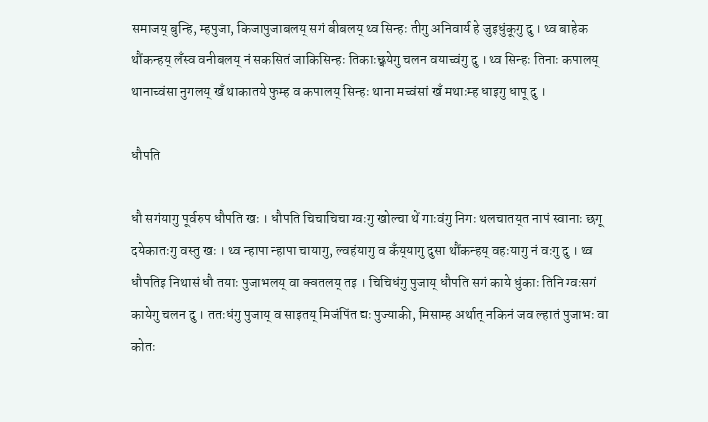समाजय्‌ बुन्हि, म्हपुजा, किजापुजाबलय्‌ सगं बीबलय्‌ थ्व सिन्हः तीगु अनिवार्य हे जुइधुंकूगु दु । थ्व बाहेक थौंकन्हय्‌ लँस्व वनीबलय्‌ नं सकसितं जाकिसिन्हः तिकाःछ्वयेगु चलन वयाच्वंगु दु । थ्व सिन्हः तिनाः कपालय्‌ थानाच्वंसा नुगलय्‌ खँ थाकातये फुम्ह व कपालय्‌ सिन्हः थाना मच्वंसां खँ मथाःम्ह धाइगु धापू दु ।

धौपति

धौ सगंयागु पूर्वरुप धौपति खः । धौपति चिचाचिचा ग्वःगु खोल्चा थें गाःवंगु निगः थलचातय्‌त नापं स्वानाः छगू दयेकातःगु वस्तु खः । थ्व न्हापा न्हापा चायागु, ल्वहंयागु व कँय्‌यागु दुसा थौंकन्हय्‌ वहःयागु नं वःगु दु । थ्व धौपतिइ निथासं धौ तयाः पुजाभलय्‌ वा क्वतलय्‌ तइ । चिचिधंगु पुजाय्‌ धौपति सगं काये धुंकाः तिनि ग्वःसगं कायेगु चलन दु । ततःधंगु पुजाय्‌ व साइतय्‌ मिजंपिंत द्यः पुज्याकी, मिसाम्ह अर्थात् नकिनं जव ल्हातं पुजाभः वा कोतः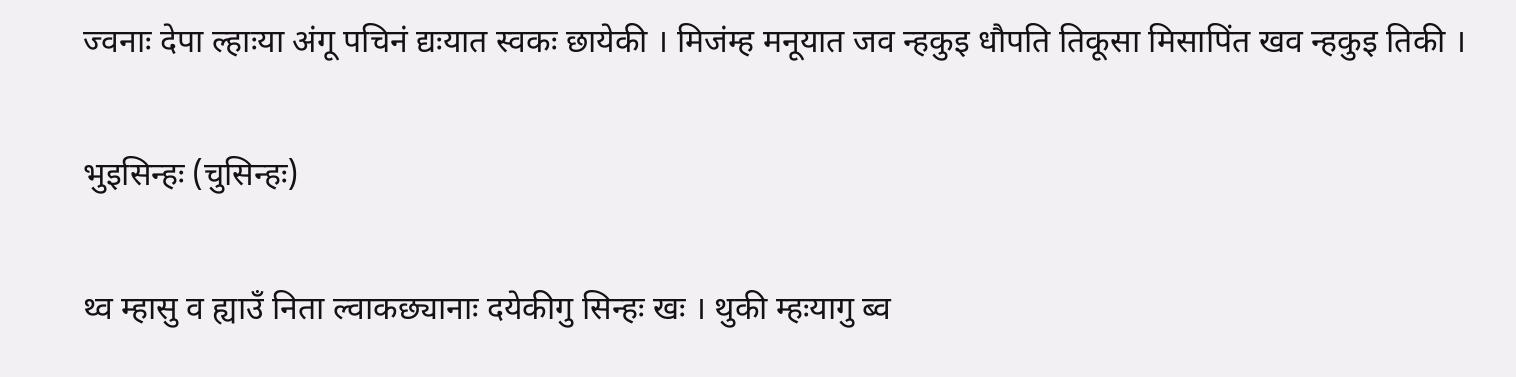ज्वनाः देपा ल्हाःया अंगू पचिनं द्यःयात स्वकः छायेकी । मिजंम्ह मनूयात जव न्हकुइ धौपति तिकूसा मिसापिंत खव न्हकुइ तिकी ।

भुइसिन्हः (चुसिन्हः)

थ्व म्हासु व ह्याउँ निता ल्वाकछ्यानाः दयेकीगु सिन्हः खः । थुकी म्हःयागु ब्व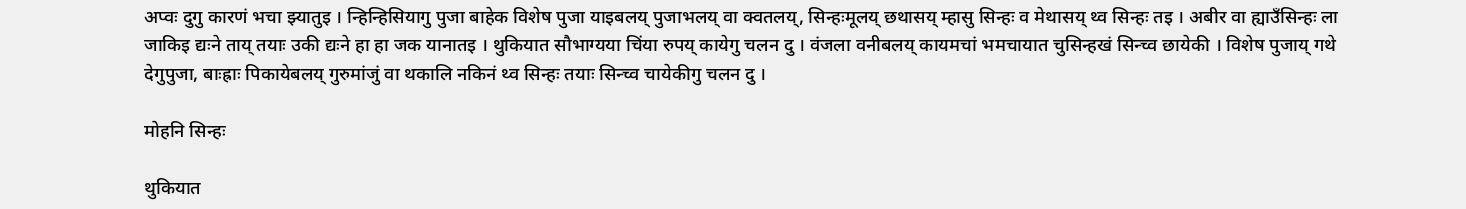अप्वः दुगु कारणं भचा झ्यातुइ । न्हिन्हिसियागु पुजा बाहेक विशेष पुजा याइबलय्‌ पुजाभलय्‌ वा क्वतलय्‌, सिन्हःमूलय्‌ छथासय्‌ म्हासु सिन्हः व मेथासय्‌ थ्व सिन्हः तइ । अबीर वा ह्याउँसिन्हः ला जाकिइ द्यःने ताय्‌ तयाः उकी द्यःने हा हा जक यानातइ । थुकियात सौभाग्यया चिंया रुपय्‌ कायेगु चलन दु । वंजला वनीबलय्‌ कायमचां भमचायात चुसिन्हखं सिन्च्व छायेकी । विशेष पुजाय्‌ गथे देगुपुजा, बाःह्राः पिकायेबलय्‌ गुरुमांजुं वा थकालि नकिनं थ्व सिन्हः तयाः सिन्च्व चायेकीगु चलन दु ।

मोहनि सिन्हः

थुकियात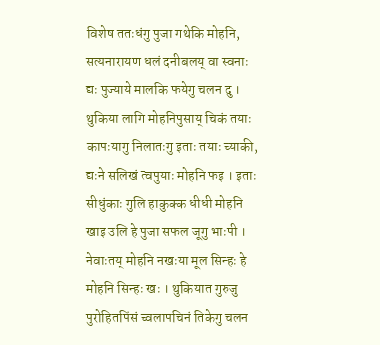विशेष ततःधंगु पुजा गथेकि मोहनि, सत्यनारायण धलं दनीबलय्‌ वा स्वनाः द्यः पुज्याये मालकि फयेगु चलन दु । थुकिया लागि मोहनिपुसाय्‌ चिकं तयाः कापःयागु निलातःगु इताः तयाः च्याकी, द्यःने सलिखं त्वपुयाः मोहनि फइ । इताः सीधुंकाः गुलि हाकुक्क धीधी मोहनि खाइ उलि हे पुजा सफल जूगु भाःपी । नेवाःतय्‌ मोहनि नखःया मूल सिन्हः हे मोहनि सिन्हः खः । थुकियात गुरुजु पुरोहितपिंसं च्वलापचिनं तिकेगु चलन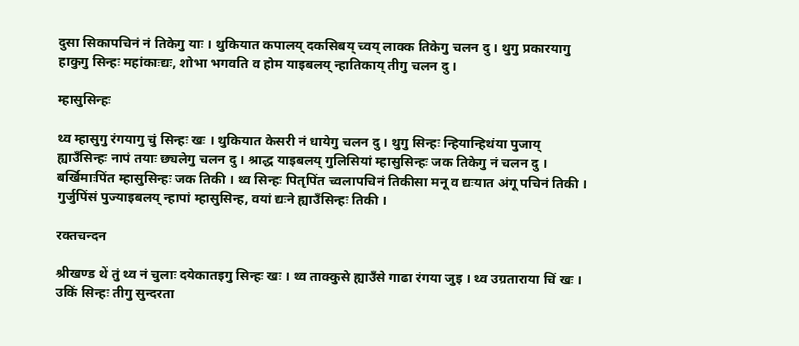दुसा सिकापचिनं नं तिकेगु याः । थुकियात कपालय्‌ दकसिबय्‌ च्वय्‌ लाक्क तिकेगु चलन दु । थुगु प्रकारयागु हाकुगु सिन्हः महांकाःद्यः, शोभा भगवति व होम याइबलय्‌ न्हातिकाय्‌ तीगु चलन दु ।

म्हासुसिन्हः

थ्व म्हासुगु रंगयागु चुं सिन्हः खः । थुकियात केसरी नं धायेगु चलन दु । थुगु सिन्हः न्हियान्हिथंया पुजाय्‌ ह्याउँसिन्हः नापं तयाः छ्यलेगु चलन दु । श्राद्ध याइबलय्‌ गुलिसियां म्हासुसिन्हः जक तिकेगु नं चलन दु । बर्खिमाःपिंत म्हासुसिन्हः जक तिकी । थ्व सिन्हः पितृपिंत च्वलापचिनं तिकीसा मनू व द्यःयात अंगू पचिनं तिकी । गुर्जुपिंसं पुज्याइबलय्‌ न्हापां म्हासुसिन्ह, वयां द्यःने ह्याउँसिन्हः तिकी ।

रक्तचन्दन

श्रीखण्ड थें तुं थ्व नं चुलाः दयेकातइगु सिन्हः खः । थ्व ताक्कुसे ह्याउँसे गाढा रंगया जुइ । थ्व उग्रताराया चिं खः । उकिं सिन्हः तीगु सुन्दरता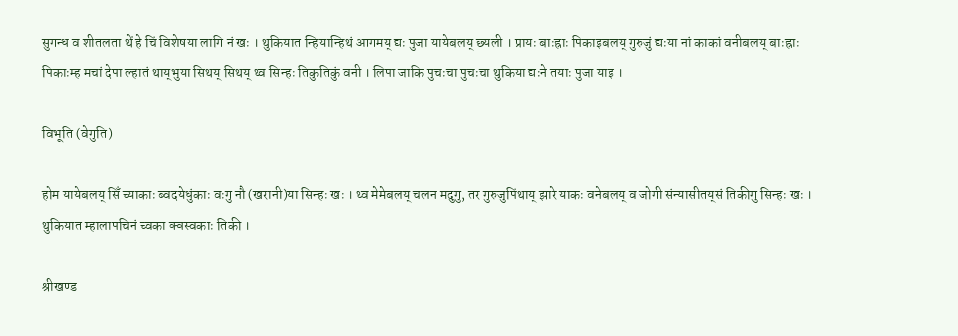सुगन्ध व शीतलता थें हे चिं विशेषया लागि नं खः । थुकियात न्हियान्हिथं आगमय्‌ द्यः पुजा यायेबलय्‌ छ्यली । प्रायः बाःह्राः पिकाइबलय्‌ गुरुजुं द्यःया नां काकां वनीबलय्‌ बाःह्राः पिकाःम्ह मचां देपा ल्हातं थाय्‌भुया सिथय्‌ सिथय्‌ थ्व सिन्हः तिकुतिकुं वनी । लिपा जाकि पुचःचा पुचःचा थुकिया द्यःने तयाः पुजा याइ ।

विभूति (वेगुति)

होम यायेबलय्‌ सिँ च्याकाः ब्वदयेधुंकाः वःगु नौ (खरानी)या सिन्हः खः । थ्व मेमेबलय्‌ चलन मदुगु, तर गुरुजुपिंथाय्‌ झारे याकः वनेबलय्‌ व जोगी संन्यासीतय्‌सं तिकीगु सिन्हः खः । थुकियात म्हालापचिनं च्वका क्वस्वकाः तिकी ।

श्रीखण्ड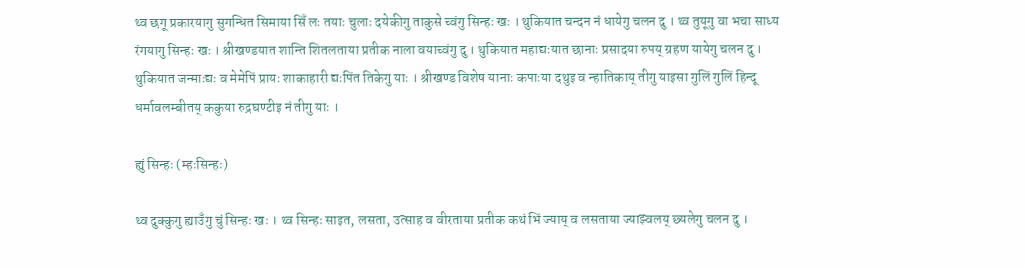थ्व छगू प्रकारयागु सुगन्धित सिमाया सिँ लः तयाः चुलाः दयेकीगु ताकुसे च्वंगु सिन्हः खः । थुकियात चन्दन नं धायेगु चलन दु । थ्व तुयूगु वा भचा साध्य रंगयागु सिन्हः खः । श्रीखण्डयात शान्ति शितलताया प्रतीक नाला वयाच्वंगु दु । थुकियात महाद्यःयात छानाः प्रसादया रुपय्‌ ग्रहण यायेगु चलन दु । थुकियात जन्माःद्यः व मेमेपिं प्रायः शाकाहारी द्यःपिंत तिकेगु याः । श्रीखण्ड विशेष यानाः कपाःया दथुइ व न्हातिकाय्‌ तीगु याइसा गुलिं गुलिं हिन्दू धर्मावलम्बीतय्‌ ककुया रुद्रघण्टीइ नं तीगु याः ।

ह्युं सिन्हः (म्हःसिन्हः)

थ्व दुक्कुगु ह्याउँगु चुं सिन्हः खः । थ्व सिन्हः साइत, लसता, उत्साह व वीरताया प्रतीक कथं भिं ज्याय्‌ व लसताया ज्याझ्वलय्‌ छ्यलेगु चलन दु ।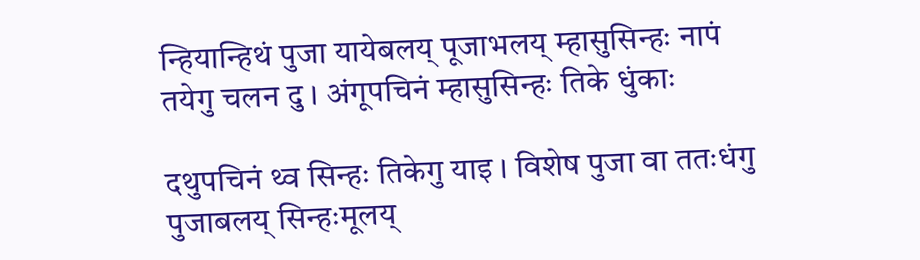न्हियान्हिथं पुजा यायेबलय्‌ पूजाभलय्‌ म्हासुसिन्हः नापं तयेगु चलन दु । अंगूपचिनं म्हासुसिन्हः तिके धुंकाः

दथुपचिनं थ्व सिन्हः तिकेगु याइ । विशेष पुजा वा ततःधंगु पुजाबलय्‌ सिन्हःमूलय्‌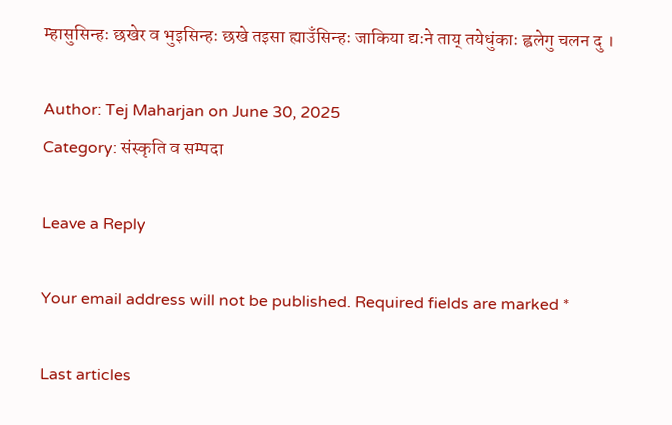म्हासुसिन्हः छखेर व भुइसिन्हः छखे तइसा ह्याउँसिन्हः जाकिया द्यःने ताय्‌ तयेधुंकाः ह्वलेगु चलन दु ।

Author: Tej Maharjan on June 30, 2025
Category: संस्कृति व सम्पदा

Leave a Reply

Your email address will not be published. Required fields are marked *

Last articles